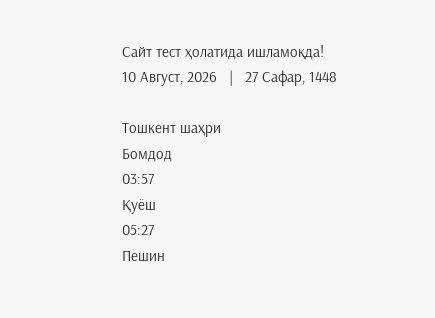Сайт тест ҳолатида ишламоқда!
10 Август, 2026   |   27 Сафар, 1448

Тошкент шаҳри
Бомдод
03:57
Қуёш
05:27
Пешин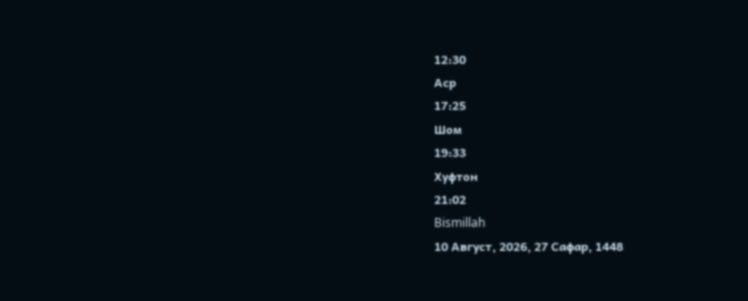12:30
Аср
17:25
Шом
19:33
Хуфтон
21:02
Bismillah
10 Август, 2026, 27 Сафар, 1448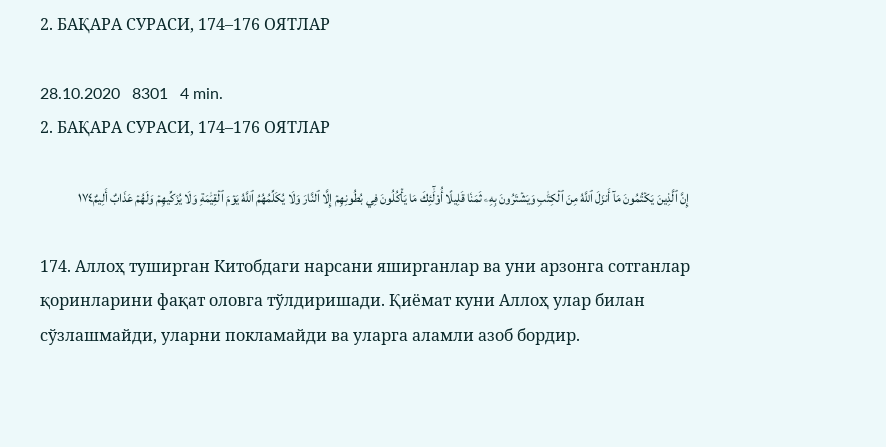2. БАҚАРА СУРАСИ, 174–176 ОЯТЛАР

28.10.2020   8301   4 min.
2. БАҚАРА СУРАСИ, 174–176 ОЯТЛАР

إِنَّ ٱلَّذِينَ يَكۡتُمُونَ مَآ أَنزَلَ ٱللَّهُ مِنَ ٱلۡكِتَٰبِ وَيَشۡتَرُونَ بِهِۦ ثَمَنٗا قَلِيلًا أُوْلَٰٓئِكَ مَا يَأۡكُلُونَ فِي بُطُونِهِمۡ إِلَّا ٱلنَّارَ وَلَا يُكَلِّمُهُمُ ٱللَّهُ يَوۡمَ ٱلۡقِيَٰمَةِ وَلَا يُزَكِّيهِمۡ وَلَهُمۡ عَذَابٌ أَلِيمٌ١٧٤

174. Аллоҳ туширган Китобдаги нарсани яширганлар ва уни арзонга сотганлар қоринларини фақат оловга тўлдиришади. Қиёмат куни Аллоҳ улар билан сўзлашмайди, уларни покламайди ва уларга аламли азоб бордир.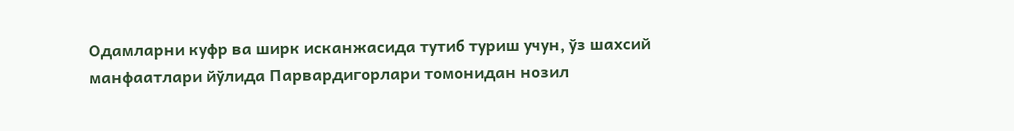Одамларни куфр ва ширк исканжасида тутиб туриш учун, ўз шахсий манфаатлари йўлида Парвардигорлари томонидан нозил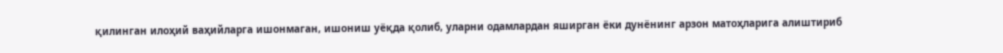қилинган илоҳий ваҳийларга ишонмаган, ишониш уёқда қолиб, уларни одамлардан яширган ёки дунёнинг арзон матоҳларига алиштириб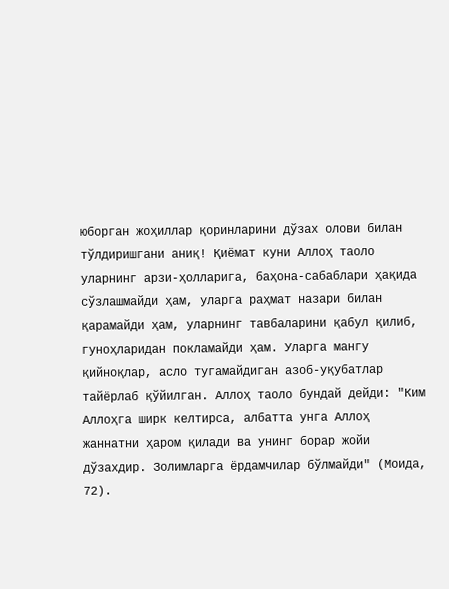юборган жоҳиллар қоринларини дўзах олови билан тўлдиришгани аниқ! Қиёмат куни Аллоҳ таоло уларнинг арзи-ҳолларига, баҳона-сабаблари ҳақида сўзлашмайди ҳам, уларга раҳмат назари билан қарамайди ҳам, уларнинг тавбаларини қабул қилиб, гуноҳларидан покламайди ҳам. Уларга мангу қийноқлар, асло тугамайдиган азоб-уқубатлар тайёрлаб қўйилган. Аллоҳ таоло бундай дейди: "Ким Аллоҳга ширк келтирса, албатта унга Аллоҳ жаннатни ҳаром қилади ва унинг борар жойи дўзахдир. Золимларга ёрдамчилар бўлмайди" (Моида, 72).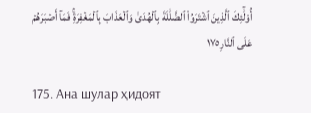أُوْلَٰٓئِكَ ٱلَّذِينَ ٱشۡتَرَوُاْ ٱلضَّلَٰلَةَ بِٱلۡهُدَىٰ وَٱلۡعَذَابَ بِٱلۡمَغۡفِرَةِۚ فَمَآ أَصۡبَرَهُمۡ عَلَى ٱلنَّارِ١٧٥

175. Ана шулар ҳидоят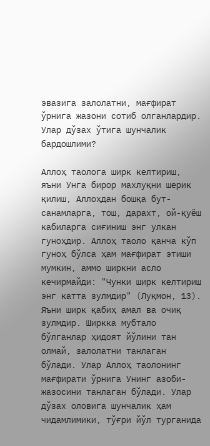эвазига залолатни, мағфират ўрнига жазони сотиб олганлардир. Улар дўзах ўтига шунчалик бардошлими?

Аллоҳ таолога ширк келтириш, яъни Унга бирор махлуқни шерик қилиш, Аллоҳдан бошқа бут-санамларга, тош, дарахт, ой-қуёш кабиларга сиғиниш энг улкан гуноҳдир. Аллоҳ таоло қанча кўп гуноҳ бўлса ҳам мағфират этиши мумкин, аммо ширкни асло кечирмайди: "Чунки ширк келтириш энг катта зулмдир" (Луқмон, 13). Яъни ширк қабиҳ амал ва очиқ зулмдир. Ширкка мубтало бўлганлар ҳидоят йўлини тан олмай, залолатни танлаган бўлади. Улар Аллоҳ таолонинг мағфирати ўрнига Унинг азоби-жазосини танлаган бўлади. Улар дўзах оловига шунчалик ҳам чидамлимики, тўғри йўл турганида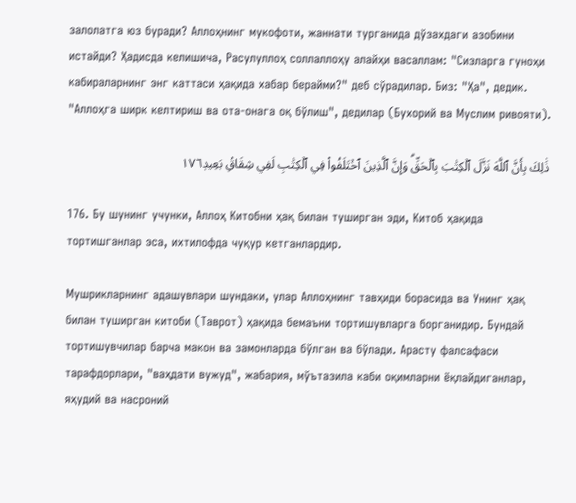залолатга юз буради? Аллоҳнинг мукофоти, жаннати турганида дўзахдаги азобини истайди? Ҳадисда келишича, Расулуллоҳ соллаллоҳу алайҳи васаллам: "Сизларга гуноҳи кабираларнинг энг каттаси ҳақида хабар берайми?" деб сўрадилар. Биз: "Ҳа", дедик. "Аллоҳга ширк келтириш ва ота-онага оқ бўлиш", дедилар (Бухорий ва Муслим ривояти).

ذَٰلِكَ بِأَنَّ ٱللَّهَ نَزَّلَ ٱلۡكِتَٰبَ بِٱلۡحَقِّۗ وَإِنَّ ٱلَّذِينَ ٱخۡتَلَفُواْ فِي ٱلۡكِتَٰبِ لَفِي شِقَاقِۢ بَعِيدٖ١٧٦

176. Бу шунинг учунки, Аллоҳ Китобни ҳақ билан туширган эди, Китоб ҳақида тортишганлар эса, ихтилофда чуқур кетганлардир.

Мушрикларнинг адашувлари шундаки, улар Аллоҳнинг тавҳиди борасида ва Унинг ҳақ билан туширган китоби (Таврот) ҳақида бемаъни тортишувларга борганидир. Бундай тортишувчилар барча макон ва замонларда бўлган ва бўлади. Арасту фалсафаси тарафдорлари, "ваҳдати вужуд", жабария, мўътазила каби оқимларни ёқлайдиганлар, яҳудий ва насроний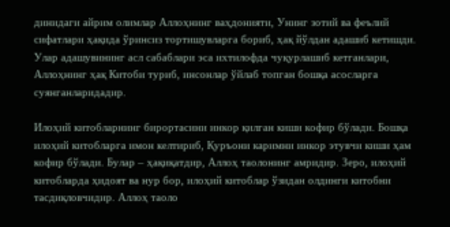динидаги айрим олимлар Аллоҳнинг ваҳдонияти, Унинг зотий ва феълий сифатлари ҳақида ўринсиз тортишувларга бориб, ҳақ йўлдан адашиб кетишди. Улар адашувининг асл сабаблари эса ихтилофда чуқурлашиб кетганлари, Аллоҳнинг ҳақ Китоби туриб, инсонлар ўйлаб топган бошқа асосларга суянганларидадир.

Илоҳий китобларнинг бирортасини инкор қилган киши кофир бўлади. Бошқа илоҳий китобларга имон келтириб, Қуръони каримни инкор этувчи киши ҳам кофир бўлади. Булар – ҳақиқатдир, Аллоҳ таолонинг амридир. Зеро, илоҳий китобларда ҳидоят ва нур бор, илоҳий китоблар ўзидан олдинги китобни тасдиқловчидир. Аллоҳ таоло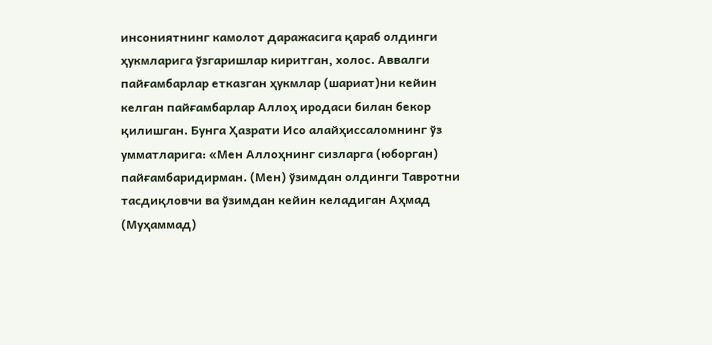инсониятнинг камолот даражасига қараб олдинги ҳукмларига ўзгаришлар киритган, холос. Аввалги пайғамбарлар етказган ҳукмлар (шариат)ни кейин келган пайғамбарлар Аллоҳ иродаси билан бекор қилишган. Бунга Ҳазрати Исо алайҳиссаломнинг ўз умматларига: «Мен Аллоҳнинг сизларга (юборган) пайғамбаридирман. (Мен) ўзимдан олдинги Тавротни тасдиқловчи ва ўзимдан кейин келадиган Аҳмад (Муҳаммад)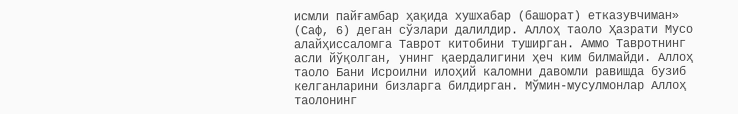исмли пайғамбар ҳақида хушхабар (башорат) етказувчиман» (Саф, 6) деган сўзлари далилдир. Аллоҳ таоло Ҳазрати Мусо алайҳиссаломга Таврот китобини туширган. Аммо Тавротнинг асли йўқолган, унинг қаердалигини ҳеч ким билмайди. Аллоҳ таоло Бани Исроилни илоҳий каломни давомли равишда бузиб келганларини бизларга билдирган. Мўмин-мусулмонлар Аллоҳ таолонинг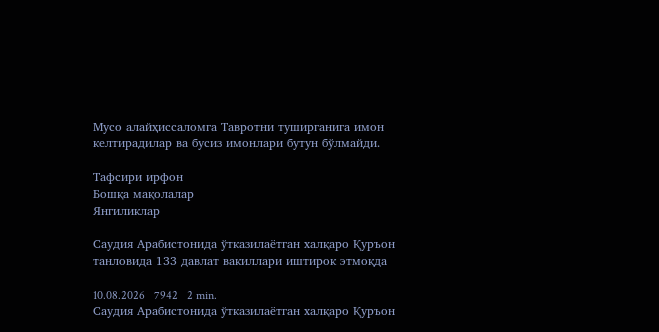Мусо алайҳиссаломга Тавротни туширганига имон келтирадилар ва бусиз имонлари бутун бўлмайди.

Тафсири ирфон
Бошқа мақолалар
Янгиликлар

Саудия Арабистонида ўтказилаётган халқаро Қуръон танловида 133 давлат вакиллари иштирок этмоқда

10.08.2026   7942   2 min.
Саудия Арабистонида ўтказилаётган халқаро Қуръон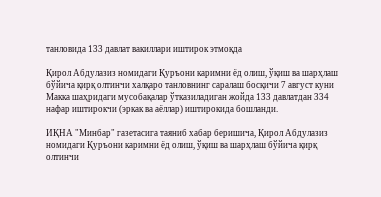танловида 133 давлат вакиллари иштирок этмоқда

Қирол Абдулазиз номидаги Қуръони каримни ёд олиш, ўқиш ва шарҳлаш бўйича қирқ олтинчи халқаро танловнинг саралаш босқичи 7 август куни Макка шаҳридаги мусобақалар ўтказиладиган жойда 133 давлатдан 334 нафар иштирокчи (эркак ва аёллар) иштирокида бошланди.

ИҚНА "Минбар" газетасига таяниб хабар беришича, Қирол Абдулазиз номидаги Қуръони каримни ёд олиш, ўқиш ва шарҳлаш бўйича қирқ олтинчи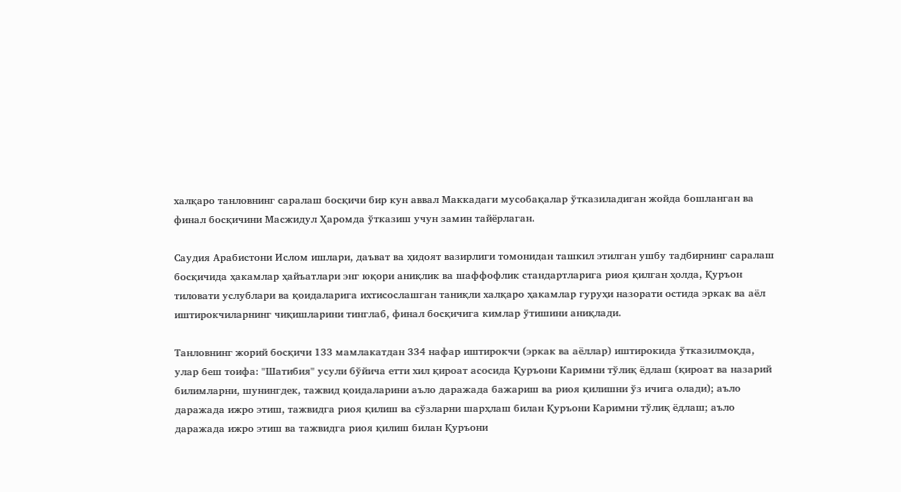халқаро танловнинг саралаш босқичи бир кун аввал Маккадаги мусобақалар ўтказиладиган жойда бошланган ва финал босқичини Масжидул Ҳаромда ўтказиш учун замин тайёрлаган.

Саудия Арабистони Ислом ишлари, даъват ва ҳидоят вазирлиги томонидан ташкил этилган ушбу тадбирнинг саралаш босқичида ҳакамлар ҳайъатлари энг юқори аниқлик ва шаффофлик стандартларига риоя қилган ҳолда, Қуръон тиловати услублари ва қоидаларига ихтисослашган таниқли халқаро ҳакамлар гуруҳи назорати остида эркак ва аёл иштирокчиларнинг чиқишларини тинглаб, финал босқичига кимлар ўтишини аниқлади.

Танловнинг жорий босқичи 133 мамлакатдан 334 нафар иштирокчи (эркак ва аёллар) иштирокида ўтказилмоқда, улар беш тоифа: "Шатибия" усули бўйича етти хил қироат асосида Қуръони Каримни тўлиқ ёдлаш (қироат ва назарий билимларни, шунингдек, тажвид қоидаларини аъло даражада бажариш ва риоя қилишни ўз ичига олади); аъло даражада ижро этиш, тажвидга риоя қилиш ва сўзларни шарҳлаш билан Қуръони Каримни тўлиқ ёдлаш; аъло даражада ижро этиш ва тажвидга риоя қилиш билан Қуръони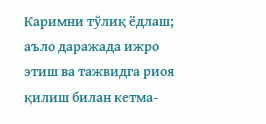Каримни тўлиқ ёдлаш; аъло даражада ижро этиш ва тажвидга риоя қилиш билан кетма-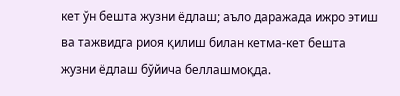кет ўн бешта жузни ёдлаш; аъло даражада ижро этиш ва тажвидга риоя қилиш билан кетма-кет бешта жузни ёдлаш бўйича беллашмоқда.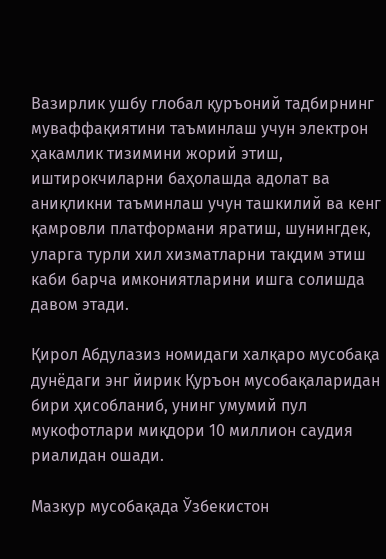Вазирлик ушбу глобал қуръоний тадбирнинг муваффақиятини таъминлаш учун электрон ҳакамлик тизимини жорий этиш, иштирокчиларни баҳолашда адолат ва аниқликни таъминлаш учун ташкилий ва кенг қамровли платформани яратиш, шунингдек, уларга турли хил хизматларни тақдим этиш каби барча имкониятларини ишга солишда давом этади.

Қирол Абдулазиз номидаги халқаро мусобақа дунёдаги энг йирик Қуръон мусобақаларидан бири ҳисобланиб, унинг умумий пул мукофотлари миқдори 10 миллион саудия риалидан ошади.

Мазкур мусобақада Ўзбекистон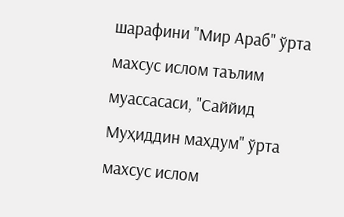шарафини "Мир Араб" ўрта махсус ислом таълим муассасаси, "Саййид Муҳиддин махдум" ўрта махсус ислом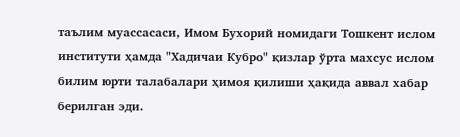таълим муассасаси, Имом Бухорий номидаги Тошкент ислом институти ҳамда "Хадичаи Кубро" қизлар ўрта махсус ислом билим юрти талабалари ҳимоя қилиши ҳақида аввал хабар берилган эди.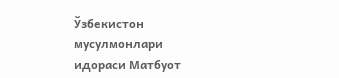Ўзбекистон мусулмонлари идораси Матбуот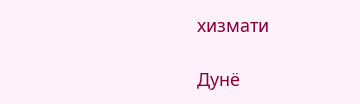хизмати

Дунё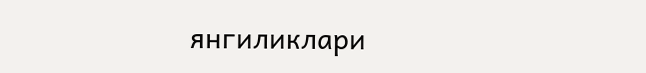янгиликлари